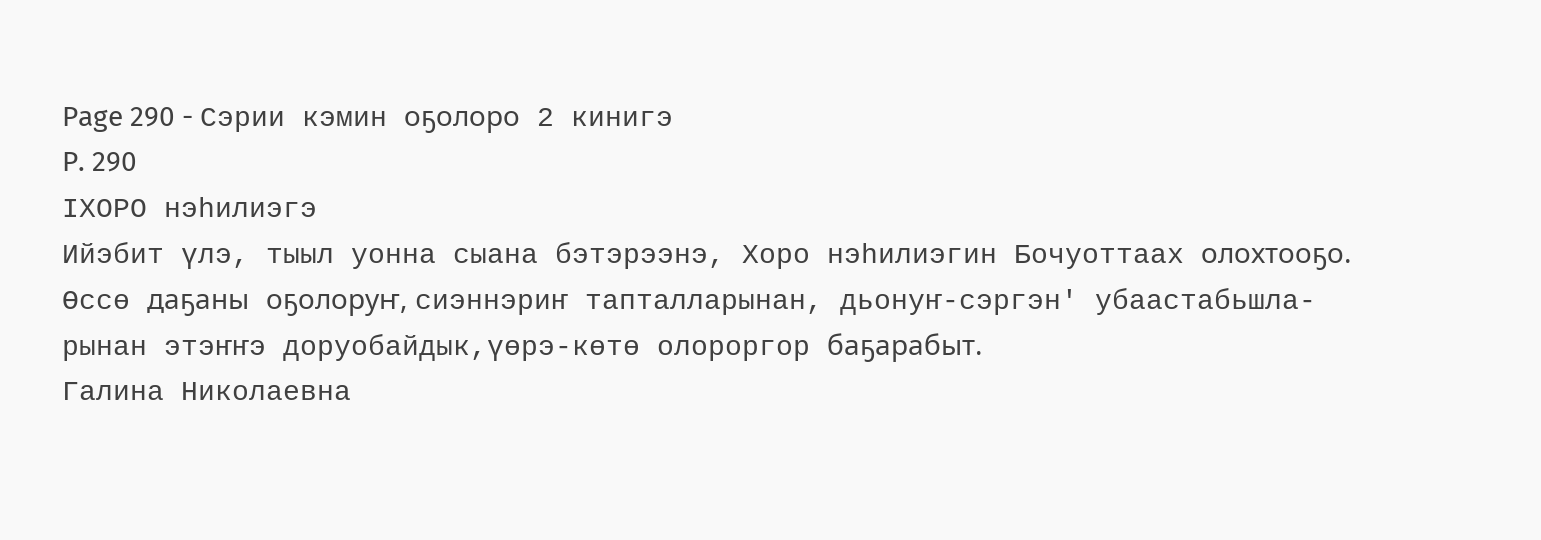Page 290 - Сэрии кэмин оҕолоро 2 кинигэ
P. 290
IХОРО нэһилиэгэ
Ийэбит үлэ, тыыл уонна сыана бэтэрээнэ, Хоро нэһилиэгин Бочуоттаах олохтооҕо.
Өссө даҕаны оҕолоруҥ, сиэннэриҥ тапталларынан, дьонуҥ-сэргэн' убаастабьшла-
рынан этэҥҥэ доруобайдык,үөрэ-көтө олороргор баҕарабыт.
Галина Николаевна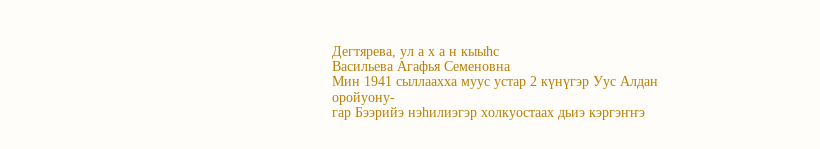Дегтярева, ул а х а н кыыһс
Васильева Агафья Семеновна
Мин 1941 сыллаахха муус устар 2 күнүгэр Уус Алдан оройуону-
гар Бээрийэ нэһилиэгэр холкуостаах дьиэ кэргэҥҥэ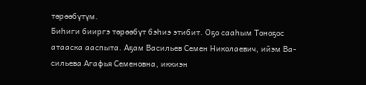төрөөбүтүм.
Биһиги бииргэ төрөөбүт бэһиэ этибит. Оҕо сааһым Тоноҕос
атааска ааспыта. Аҕам Васильев Семен Николаевич, ийэм Ва-
сильева Агафья Семеновна, иккиэн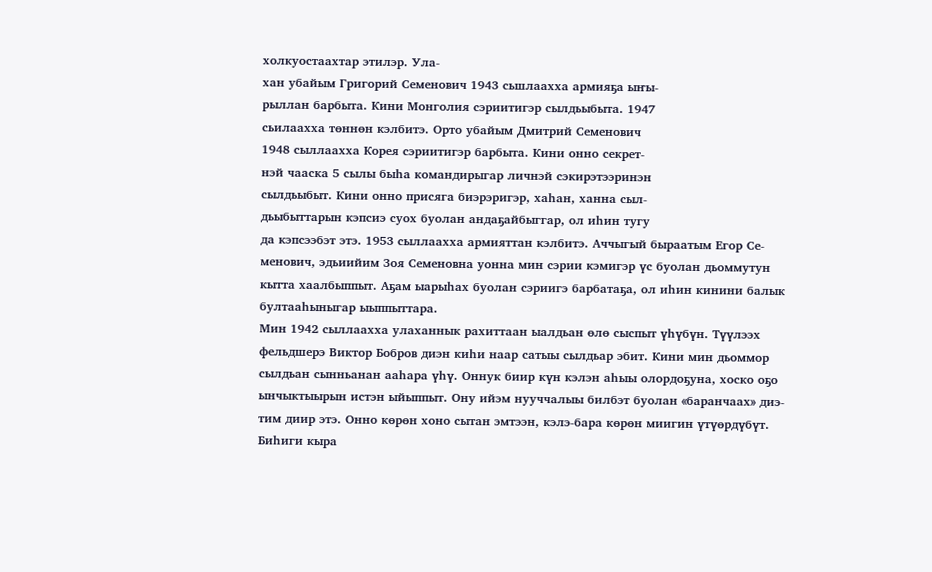холкуостаахтар этилэр. Ула-
хан убайым Григорий Семенович 1943 сьшлаахха армияҕа ыҥы-
рыллан барбыта. Кини Монголия сэриитигэр сылдьыбыта. 1947
сьилаахха төннөн кэлбитэ. Орто убайым Дмитрий Семенович
1948 сыллаахха Корея сэриитигэр барбыта. Кини онно секрет-
нэй чааска 5 сылы быһа командирыгар личнэй сэкирэтээринэн
сылдьыбыт. Кини онно присяга биэрэригэр, хаһан, ханна сыл-
дьыбыттарын кэпсиэ суох буолан андаҕайбыггар, ол иһин тугу
да кэпсээбэт этэ. 1953 сыллаахха армияттан кэлбитэ. Аччыгый быраатым Егор Се-
менович, эдьиийим Зоя Семеновна уонна мин сэрии кэмигэр үс буолан дьоммутун
кытта хаалбыппыт. Аҕам ыарыһах буолан сэриигэ барбатаҕа, ол иһин кинини балык
бултааһыныгар ыыппыттара.
Мин 1942 сыллаахха улаханнык рахиттаан ыалдьан өлө сыспыт үһүбүн. Түүлээх
фельдшерэ Виктор Бобров диэн киһи наар сатыы сылдьар эбит. Кини мин дьоммор
сылдьан сынньанан ааһара үһү. Оннук биир күн кэлэн аһыы олордоҕуна, хоско оҕо
ынчыктыырын истэн ыйыппыт. Ону ийэм нууччалыы билбэт буолан «баранчаах» диэ-
тим диир этэ. Онно көрөн хоно сытан эмтээн, кэлэ-бара көрөн миигин үтүөрдүбүт.
Биһиги кыра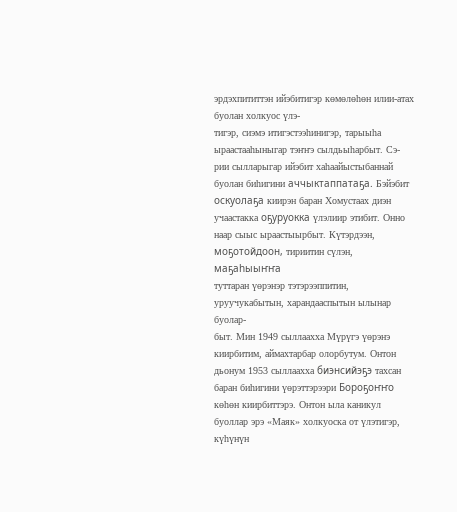эрдэхпититтэн ийэбитигэр көмөлөһөн илии-атах буолан холкуос үлэ-
тигэр, сиэмэ итигэстээһинигэр, тарыыһа ыраастааһыныгар тэҥҥэ сылдьыһарбыт. Сэ-
рии сылларыгар ийэбит хаһаайыстыбаннай буолан биһигини аччыктаппатаҕа. Бэйэбит
оскуолаҕа киирэн баран Хомустаах диэн учаастакка оҕуруокка үлэлиир этибит. Онно
наар сыыс ыраастыырбыт. Күтэрдээн, моҕотойдоон, тириитин сүлэн, маҕаһыыҥҥа
туттаран үөрэнэр тэтэрээппитин, уруучукабытын, харандааспытын ылынар буолар-
быт. Мин 1949 сыллаахха Мүрүгэ үөрэнэ киирбитим, аймахтарбар олорбутум. Онтон
дьонум 1953 сыллаахха биэнсийэҕэ тахсан баран биһигини үөрэттэрээри Бороҕоҥҥо
көһөн киирбиттэрэ. Онтон ыла каникул буоллар эрэ «Маяк» холкуоска от үлэтигэр,
күһүнүн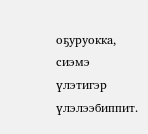оҕуруокка, сиэмэ үлэтигэр үлэлээбиппит.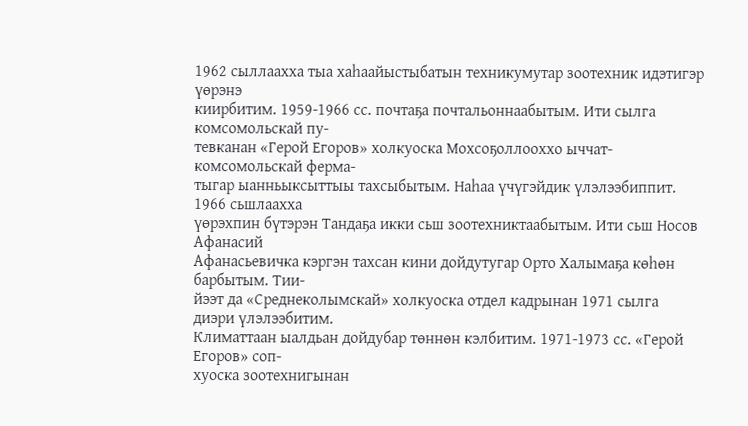1962 сыллаахха тыа хаһаайыстыбатын техникумутар зоотехник идэтигэр үөрэнэ
киирбитим. 1959-1966 сс. почтаҕа почтальоннаабытым. Ити сылга комсомольскай пу-
тевканан «Герой Егоров» холкуоска Мохсоҕоллооххо ыччат-комсомольскай ферма-
тыгар ыанньыксыттыы тахсыбытым. Наһаа үчүгэйдик үлэлээбиппит. 1966 сьшлаахха
үөрэхпин бүтэрэн Тандаҕа икки сьш зоотехниктаабытым. Ити сьш Носов Афанасий
Афанасьевичка кэргэн тахсан кини дойдутугар Орто Халымаҕа көһөн барбытым. Тии-
йээт да «Среднеколымскай» холкуоска отдел кадрынан 1971 сылга диэри үлэлээбитим.
Климаттаан ыалдьан дойдубар төннөн кэлбитим. 1971-1973 сс. «Герой Егоров» соп-
хуоска зоотехнигынан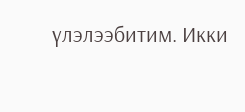үлэлээбитим. Икки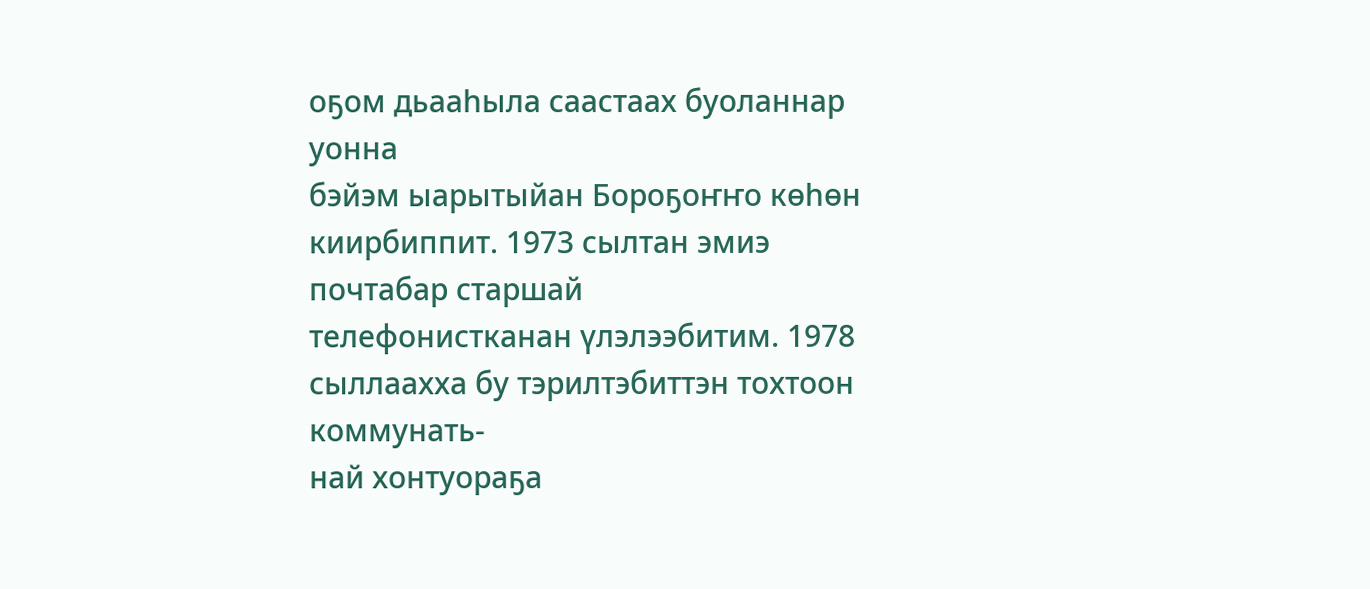оҕом дьааһыла саастаах буоланнар уонна
бэйэм ыарытыйан Бороҕоҥҥо көһөн киирбиппит. 1973 сылтан эмиэ почтабар старшай
телефонистканан үлэлээбитим. 1978 сыллаахха бу тэрилтэбиттэн тохтоон коммунать-
най хонтуораҕа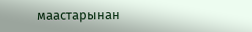маастарынан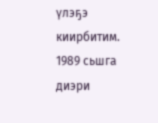үлэҕэ киирбитим. 1989 сьшга диэри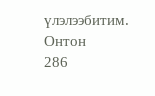үлэлээбитим. Онтон
286